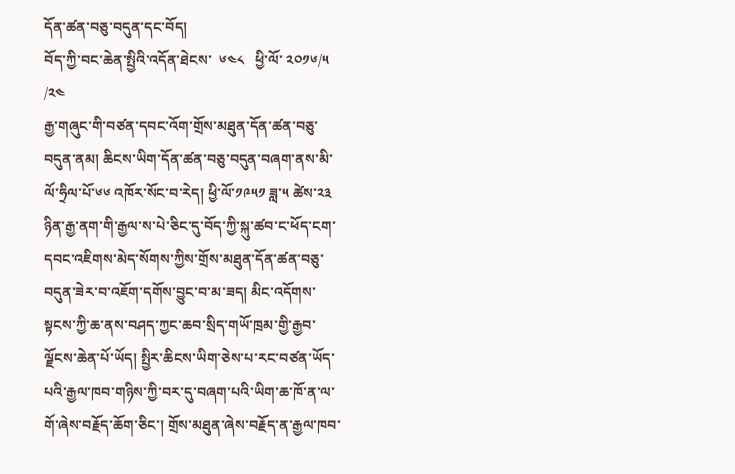དོན་ཚན་བཅུ་བདུན་དང་བོད།
བོད་ཀྱི་བང་ཆེན་སྤྱིའི་འདོན་ཐེངས་  ༦༤༨   ཕྱི་ལོ་ ༢༠༡༦/༥ /༢༤
རྒྱ་གཞུང་གི་བཙན་དབང་འོག་གྲོས་མཐུན་དོན་ཚན་བཅུ་བདུན་ནམ། ཆིངས་ཡིག་དོན་ཚན་བཅུ་བདུན་བཞག་ནས་མི་ལོ་ཧྲིལ་པོ་༦༦ འཁོར་སོང་བ་རེད། ཕྱི་ལོ་༡༩༥༡ ཟླ་༥ ཚེས་༢༣ ཉིན་རྒྱ་ནག་གི་རྒྱལ་ས་པེ་ཅིང་དུ་བོད་ཀྱི་སྐུ་ཚབ་ང་ཕོད་ངག་དབང་འཇིགས་མེད་སོགས་ཀྱིས་གྲོས་མཐུན་དོན་ཚན་བཅུ་བདུན་ཟེར་བ་འཇོག་དགོས་བྱུང་བ་མ་ཟད། མིང་འདོགས་སྟངས་ཀྱི་ཆ་ནས་བཤད་ཀྱང་ཆབ་སྲིད་གཡོ་ཁྲམ་གྱི་རྒྱབ་ལྗོངས་ཆེན་པོ་ཡོད། སྤྱིར་ཆིངས་ཡིག་ཅེས་པ་རང་བཙན་ཡོད་པའི་རྒྱལ་ཁབ་གཉིས་ཀྱི་བར་དུ་བཞག་པའི་ཡིག་ཆ་ཁོ་ན་ལ་གོ་ཞེས་བརྗོད་ཆོག་ཅིང་། གྲོས་མཐུན་ཞེས་བརྗོད་ན་རྒྱལ་ཁབ་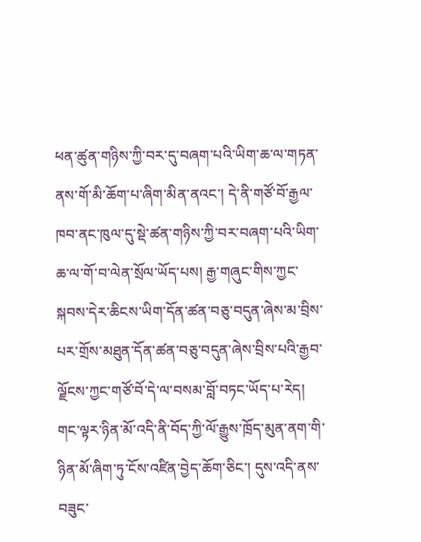ཕན་ཚུན་གཉིས་ཀྱི་བར་དུ་བཞག་པའི་ཡིག་ཆ་ལ་གཏན་ནས་གོ་མི་ཆོག་པ་ཞིག་མིན་ནའང་། དེ་ནི་གཙོ་བོ་རྒྱལ་ཁབ་ནང་ཁུལ་དུ་སྡེ་ཚན་གཉིས་ཀྱི་བར་བཞག་པའི་ཡིག་ཆ་ལ་གོ་བ་ལེན་སྲོལ་ཡོད་པས། རྒྱ་གཞུང་གིས་ཀྱང་སྐབས་དེར་ཆིངས་ཡིག་དོན་ཚན་བཅུ་བདུན་ཞེས་མ་བྲིས་པར་གྲོས་མཐུན་དོན་ཚན་བཅུ་བདུན་ཞེས་བྲིས་པའི་རྒྱབ་ལྗོངས་ཀྱང་གཙོ་བོ་དེ་ལ་བསམ་བློ་བཏང་ཡོད་པ་རེད།
གང་ལྟར་ཉིན་མོ་འདི་ནི་བོད་ཀྱི་ལོ་རྒྱུས་ཁྲོད་མུན་ནག་གི་ཉིན་མོ་ཞིག་ཏུ་ངོས་འཛིན་བྱེད་ཆོག་ཅིང་། དུས་འདི་ནས་བཟུང་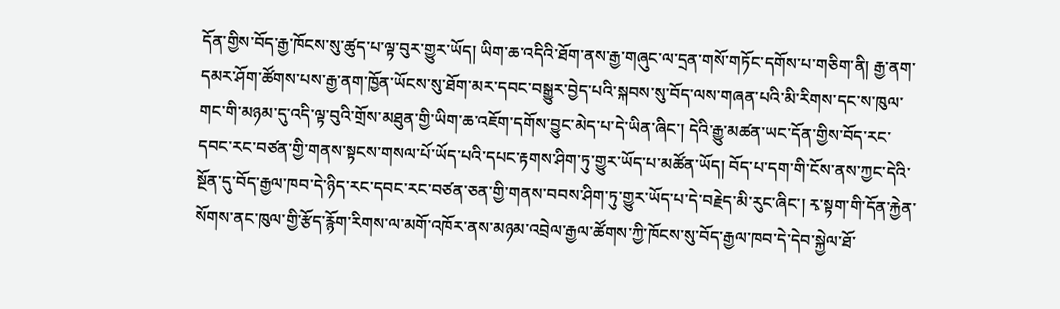དོན་གྱིས་བོད་རྒྱ་ཁོངས་སུ་ཚུད་པ་ལྟ་བུར་གྱུར་ཡོད། ཡིག་ཆ་འདིའི་ཐོག་ནས་རྒྱ་གཞུང་ལ་དྲན་གསོ་གཏོང་དགོས་པ་གཅིག་ནི། རྒྱ་ནག་དམར་ཤོག་ཚོགས་པས་རྒྱ་ནག་ཁྱོན་ཡོངས་སུ་ཐོག་མར་དབང་བསྒྱུར་བྱེད་པའི་སྐབས་སུ་བོད་ལས་གཞན་པའི་མི་རིགས་དང་ས་ཁུལ་གང་གི་མཉམ་དུ་འདི་ལྟ་བུའི་གྲོས་མཐུན་གྱི་ཡིག་ཆ་འཇོག་དགོས་བྱུང་མེད་པ་དེ་ཡིན་ཞིང་། དེའི་རྒྱུ་མཚན་ཡང་དོན་གྱིས་བོད་རང་དབང་རང་བཙན་གྱི་གནས་སྟངས་གསལ་པོ་ཡོད་པའི་དཔང་རྟགས་ཤིག་ཏུ་གྱུར་ཡོད་པ་མཚོན་ཡོད། བོད་པ་དག་གི་ངོས་ནས་ཀྱང་དེའི་སྔོན་དུ་བོད་རྒྱལ་ཁབ་དེ་ཉིད་རང་དབང་རང་བཙན་ཅན་གྱི་གནས་བབས་ཤིག་ཏུ་གྱུར་ཡོད་པ་དེ་བརྗེད་མི་རུང་ཞིང་། རྭ་སྟག་གི་དོན་རྐྱེན་སོགས་ནང་ཁུལ་གྱི་རྩོད་རྙོག་རིགས་ལ་མགོ་འཁོར་ནས་མཉམ་འབྲེལ་རྒྱལ་ཚོགས་ཀྱི་ཁོངས་སུ་བོད་རྒྱལ་ཁབ་དེ་དེབ་སྐྱེལ་ཐོ་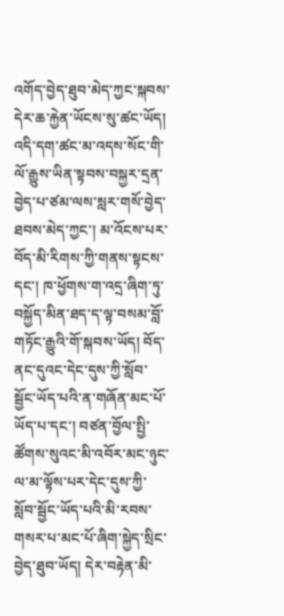འགོད་བྱེད་ཐུབ་མེད་ཀྱང་སྐབས་དེར་ཆ་རྐྱེན་ཡོངས་སུ་ཚང་ཡོད།
འདི་དག་ཚང་མ་འདས་སོང་གི་ལོ་རྒྱུས་ཡིན་སྟབས་བསྐྱར་དྲན་བྱེད་པ་ཙམ་ལས་སླར་གསོ་བྱེད་ཐབས་མེད་ཀྱང་། མ་འོངས་པར་བོད་མི་རིགས་ཀྱི་གནས་སྟངས་དང་། ཁ་ཕྱོགས་ག་འདྲ་ཞིག་ཏུ་བསྐྱོད་མིན་ཐད་ད་ལྟ་བསམ་བློ་གཏོང་རྒྱུའི་གོ་སྐབས་ཡོད། བོད་ནང་དུའང་དེང་དུས་ཀྱི་སློབ་སྦྱོང་ཡོད་པའི་ན་གཞོན་མང་པོ་ཡོད་པ་དང་། བཙན་བྱོལ་སྤྱི་ཚོགས་སུའང་མི་འབོར་མང་ཉུང་ལ་མ་ལྟོས་པར་དེང་དུས་ཀྱི་སློབ་སྦྱོང་ཡོད་པའི་མི་རབས་གསར་པ་མང་པོ་ཞིག་སྐྱེད་སྲིང་བྱེད་ཐུབ་ཡོད། དེར་བརྟེན་མི་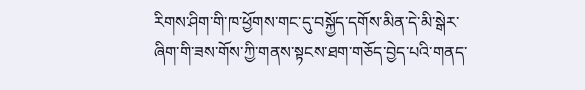རིགས་ཤིག་གི་ཁ་ཕྱོགས་གང་དུ་བསྐྱོད་དགོས་མིན་དེ་མི་སྒེར་ཞིག་གི་ཟས་གོས་ཀྱི་གནས་སྟངས་ཐག་གཅོད་བྱེད་པའི་གནད་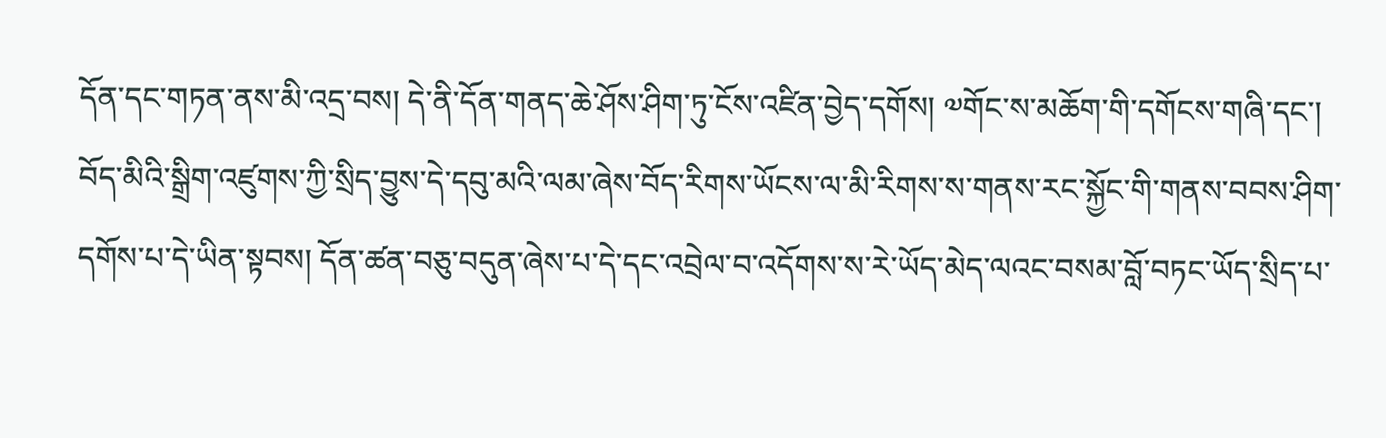དོན་དང་གཏན་ནས་མི་འདྲ་བས། དེ་ནི་དོན་གནད་ཆེ་ཤོས་ཤིག་ཏུ་ངོས་འཛིན་བྱེད་དགོས། ༧གོང་ས་མཆོག་གི་དགོངས་གཞི་དང་། བོད་མིའི་སྒྲིག་འཛུགས་ཀྱི་སྲིད་བྱུས་དེ་དབུ་མའི་ལམ་ཞེས་བོད་རིགས་ཡོངས་ལ་མི་རིགས་ས་གནས་རང་སྐྱོང་གི་གནས་བབས་ཤིག་དགོས་པ་དེ་ཡིན་སྟབས། དོན་ཚན་བཅུ་བདུན་ཞེས་པ་དེ་དང་འབྲེལ་བ་འདོགས་ས་རེ་ཡོད་མེད་ལའང་བསམ་བློ་བཏང་ཡོད་སྲིད་པ་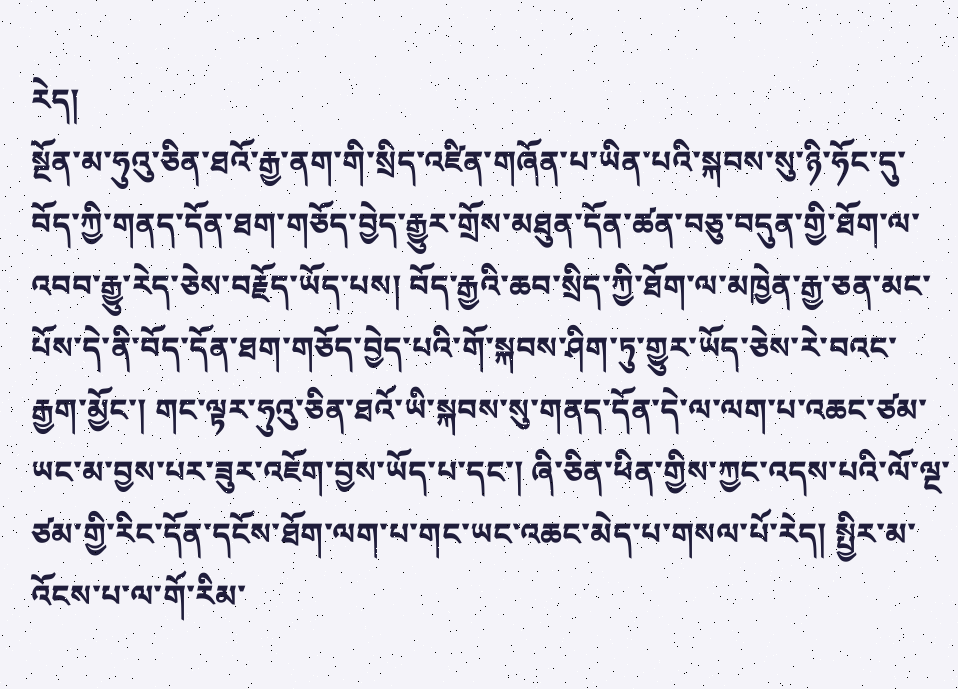རེད།
སྔོན་མ་ཧུའུ་ཅིན་ཐའོ་རྒྱ་ནག་གི་སྲིད་འཛིན་གཞོན་པ་ཡིན་པའི་སྐབས་སུ་ཉི་ཧོང་དུ་བོད་ཀྱི་གནད་དོན་ཐག་གཅོད་བྱེད་རྒྱུར་གྲོས་མཐུན་དོན་ཚན་བཅུ་བདུན་གྱི་ཐོག་ལ་འབབ་རྒྱུ་རེད་ཅེས་བརྗོད་ཡོད་པས། བོད་རྒྱའི་ཆབ་སྲིད་ཀྱི་ཐོག་ལ་མཁྱེན་རྒྱ་ཅན་མང་པོས་དེ་ནི་བོད་དོན་ཐག་གཅོད་བྱེད་པའི་གོ་སྐབས་ཤིག་ཏུ་གྱུར་ཡོད་ཅེས་རེ་བའང་རྒྱག་མྱོང་། གང་ལྟར་ཧུའུ་ཅིན་ཐའོ་ཡི་སྐབས་སུ་གནད་དོན་དེ་ལ་ལག་པ་འཆང་ཙམ་ཡང་མ་བྱས་པར་ཟུར་འཇོག་བྱས་ཡོད་པ་དང་། ཞི་ཅིན་ཕིན་གྱིས་ཀྱང་འདས་པའི་ལོ་ལྔ་ཙམ་གྱི་རིང་དོན་དངོས་ཐོག་ལག་པ་གང་ཡང་འཆང་མེད་པ་གསལ་པོ་རེད། སྤྱིར་མ་འོངས་པ་ལ་གོ་རིམ་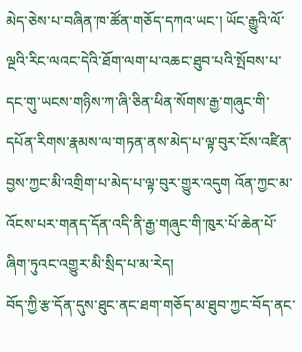མེད་ཅེས་པ་བཞིན་ཁ་ཚོན་གཅོད་དཀའ་ཡང་། ཡོང་རྒྱུའི་ལོ་ལྔའི་རིང་ལའང་དེའི་ཐོག་ལག་པ་འཆང་ཐུབ་པའི་སྤོབས་པ་དང་གུ་ཡངས་གཉིས་ཀ་ཞི་ཅིན་ཕིན་སོགས་རྒྱ་གཞུང་གི་དཔོན་རིགས་རྣམས་ལ་གཏན་ནས་མེད་པ་ལྟ་བུར་ངོས་འཛིན་བྱས་ཀྱང་མི་འགྲིག་པ་མེད་པ་ལྟ་བུར་གྱུར་འདུག འོན་ཀྱང་མ་འོངས་པར་གནད་དོན་འདི་ནི་རྒྱ་གཞུང་གི་ཁུར་པོ་ཆེན་པོ་ཞིག་ཏུའང་འགྱུར་མི་སྲིད་པ་མ་རེད།
བོད་ཀྱི་རྩ་དོན་དུས་ཐུང་ནང་ཐག་གཅོད་མ་ཐུབ་ཀྱང་བོད་ནང་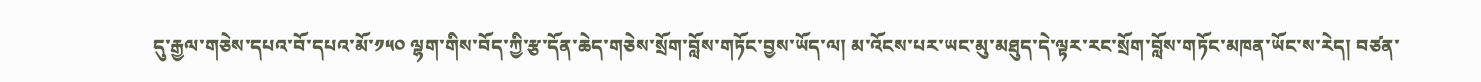དུ་རྒྱལ་གཅེས་དཔའ་བོ་དཔའ་མོ་༡༥༠ ལྷག་གིས་བོད་ཀྱི་རྩ་དོན་ཆེད་གཅེས་སྲོག་བློས་གཏོང་བྱས་ཡོད་ལ། མ་འོངས་པར་ཡང་མུ་མཐུད་དེ་ལྟར་རང་སྲོག་བློས་གཏོང་མཁན་ཡོང་ས་རེད། བཙན་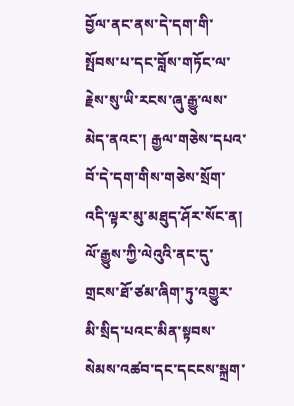བྱོལ་ནང་ནས་དེ་དག་གི་སྤོབས་པ་དང་བློས་གཏོང་ལ་རྗེས་སུ་ཡི་རངས་ཞུ་རྒྱུ་ལས་མེད་ནའང་། རྒྱལ་གཅེས་དཔའ་བོ་དེ་དག་གིས་གཅེས་སྲོག་འདི་ལྟར་མུ་མཐུད་ཤོར་སོང་ན། ལོ་རྒྱུས་ཀྱི་ལེའུའི་ནང་དུ་གྲངས་ཐོ་ཙམ་ཞིག་ཏུ་འགྱུར་མི་སྲིད་པའང་མིན་སྟབས་སེམས་འཚབ་དང་དངངས་སྐྲག་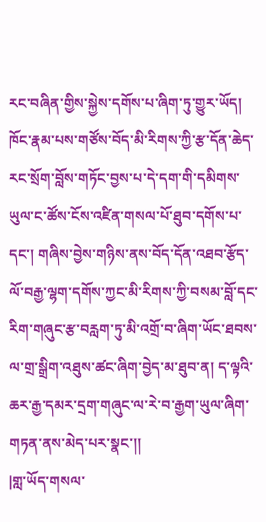རང་བཞིན་གྱིས་སྐྱེས་དགོས་པ་ཞིག་ཏུ་གྱུར་ཡོད། ཁོང་རྣམ་པས་གཙོས་བོད་མི་རིགས་ཀྱི་རྩ་དོན་ཆེད་རང་སྲོག་བློས་གཏོང་བྱས་པ་དེ་དག་གི་དམིགས་ཡུལ་ང་ཚོས་ངོས་འཛིན་གསལ་པོ་ཐུབ་དགོས་པ་དང་། གཞིས་བྱེས་གཉིས་ནས་བོད་དོན་འཐབ་རྩོད་ལོ་བརྒྱ་ལྷག་དགོས་ཀྱང་མི་རིགས་ཀྱི་བསམ་བློ་དང་རིག་གཞུང་རྩ་བརླག་ཏུ་མི་འགྲོ་བ་ཞིག་ཡོང་ཐབས་ལ་གྲ་སྒྲིག་འཐུས་ཚང་ཞིག་བྱེད་མ་ཐུབ་ན། ད་ལྟའི་ཆར་རྒྱ་དམར་དྲག་གཞུང་ལ་རེ་བ་རྒྱག་ཡུལ་ཞིག་གཏན་ནས་མེད་པར་སྣང་།།
|གླ་ཡོད་གསལ་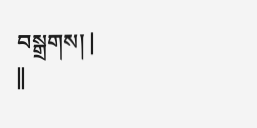བསྒྲགས། |
||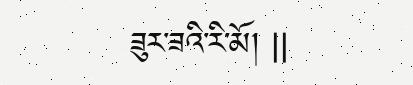ཟུར་ཟའི་རི་མོ། ||